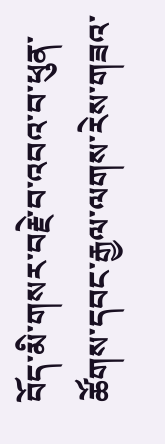བོད་མི་གསར་བརྗེ་བ་འབའ་བ་ཕུན་ཚོགས་དབང་རྒྱལ་ལགས་རེས་གཟའ་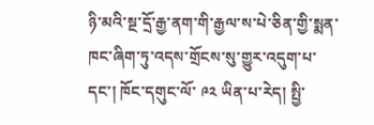ཉི་མའི་སྔ་དྲོ་རྒྱ་ནག་གི་རྒྱལ་ས་པེ་ཅིན་གྱི་སྨན་ཁང་ཞིག་ཏུ་འདས་གྲོངས་སུ་གྱུར་འདུག་པ་དང་། ཁོང་དགུང་ལོ་ ༩༢ ཡིན་པ་རེད། སྤྱི་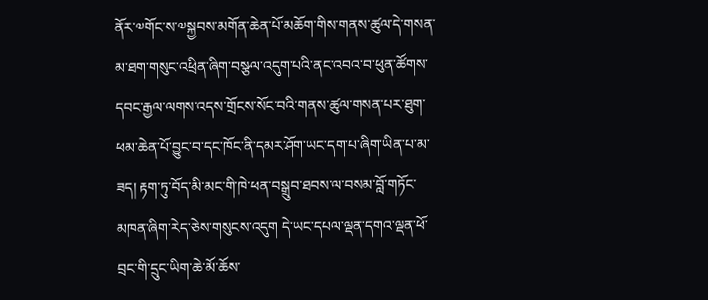ནོར་༧གོང་ས་༧སྐྱབས་མགོན་ཆེན་པོ་མཆོག་གིས་གནས་ཚུལ་དེ་གསན་མ་ཐག་གསུང་འཕྲིན་ཞིག་བསྩལ་འདུག་པའི་ནང་འབའ་བ་ཕུན་ཚོགས་དབང་རྒྱལ་ལགས་འདས་གྲོངས་སོང་བའི་གནས་ཚུལ་གསན་པར་ཐུག་ཕམ་ཆེན་པོ་བྱུང་བ་དང་ཁོང་ནི་དམར་ཤོག་ཡང་དག་པ་ཞིག་ཡིན་པ་མ་ཟད། རྟག་ཏུ་བོད་མི་མང་གི་ཁེ་ཕན་བསྒྲུབ་ཐབས་ལ་བསམ་བློ་གཏོང་མཁན་ཞིག་རེད་ཅེས་གསུངས་འདུག དེ་ཡང་དཔལ་ལྡན་དགའ་ལྡན་ཕོ་བྲང་གི་དྲུང་ཡིག་ཆེ་མོ་ཆོས་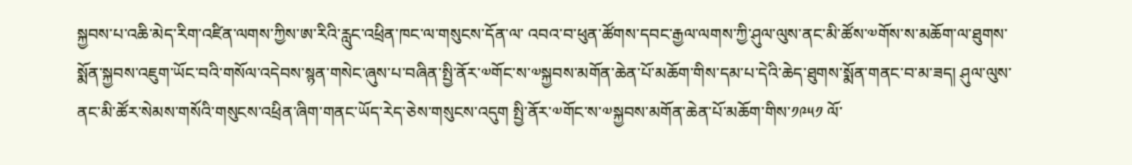སྐྱབས་པ་འཆི་མེད་རིག་འཛིན་ལགས་ཀྱིས་ཨ་རིའི་རླུང་འཕྲིན་ཁང་ལ་གསུངས་དོན་ལ་ འབའ་བ་ཕུན་ཚོགས་དབང་རྒྱལ་ལགས་ཀྱི་ཤུལ་ལུས་ནང་མི་ཚོས་༧གོས་ས་མཆོག་ལ་ཐུགས་ སྨོན་སྐྱབས་འཇུག་ཡོང་བའི་གསོལ་འདེབས་སྙན་གསེང་ཞུས་པ་བཞིན་སྤྱི་ནོར་༧གོང་ས་༧སྐྱབས་མགོན་ཆེན་པོ་མཆོག་གིས་དམ་པ་དེའི་ཆེད་ཐུགས་སྨོན་གནང་བ་མ་ཟད། ཤུལ་ལུས་ནང་མི་ཚོར་སེམས་གསོའི་གསུངས་འཕྲིན་ཞིག་གནང་ཡོད་རེད་ཅེས་གསུངས་འདུག སྤྱི་ནོར་༧གོང་ས་༧སྐྱབས་མགོན་ཆེན་པོ་མཆོག་གིས་༡༩༥༡ ལོ་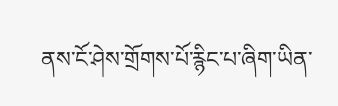ནས་ངོ་ཤེས་གྲོགས་པོ་རྙིང་པ་ཞིག་ཡིན་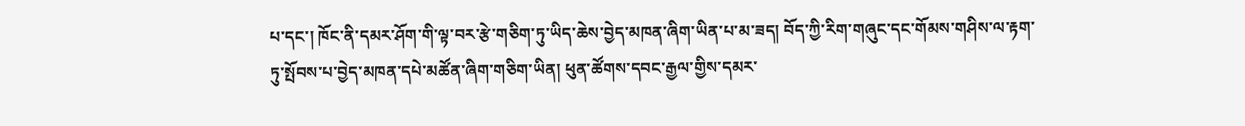པ་དང་། ཁོང་ནི་དམར་ཤོག་གི་ལྟ་བར་རྩེ་གཅིག་ཏུ་ཡིད་ཆེས་བྱེད་མཁན་ཞིག་ཡིན་པ་མ་ཟད། བོད་ཀྱི་རིག་གཞུང་དང་གོམས་གཤིས་ལ་རྟག་ཏུ་སྤོབས་པ་བྱེད་མཁན་དཔེ་མཚོན་ཞིག་གཅིག་ཡིན། ཕུན་ཚོགས་དབང་རྒྱལ་གྱིས་དམར་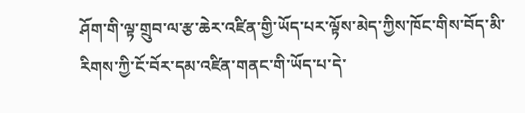ཤོག་གི་ལྟ་གྲུབ་ལ་རྩ་ཆེར་འཛིན་གྱི་ཡོད་པར་ལྟོས་མེད་ཀྱིས་ཁོང་གིས་བོད་མི་རིགས་ཀྱི་ངོ་བོར་དམ་འཛིན་གནང་གི་ཡོད་པ་དེ་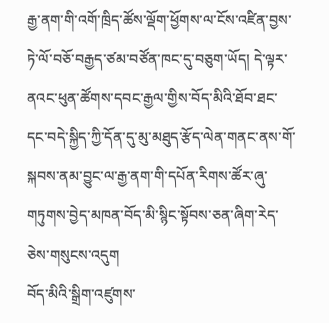རྒྱ་ནག་གི་འགོ་ཁྲིད་ཚོས་ལྡོག་ཕྱོགས་ལ་ངོས་འཛིན་བྱས་ཏེ་ལོ་བཅོ་བརྒྱད་ཙམ་བཙོན་ཁང་དུ་བཅུག་ཡོད། དེ་ལྟར་ནའང་ཕུན་ཚོགས་དབང་རྒྱལ་གྱིས་བོད་མིའི་ཐོབ་ཐང་དང་བདེ་སྐྱིད་ཀྱི་དོན་དུ་མུ་མཐུད་རྩོད་ལེན་གནང་ནས་གོ་སྐབས་ནམ་བྱུང་ལ་རྒྱ་ནག་གི་དཔོན་རིགས་ཚོར་ཞུ་ གཏུགས་བྱེད་མཁན་བོད་མི་སྙིང་སྟོབས་ཅན་ཞིག་རེད་ཅེས་གསུངས་འདུག
བོད་མིའི་སྒྲིག་འཛུགས་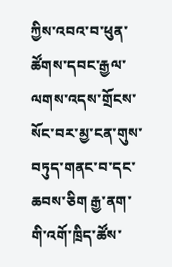ཀྱིས་འབའ་བ་ཕུན་ཚོགས་དབང་རྒྱལ་ལགས་འདས་གྲོངས་སོང་བར་མྱ་ངན་གུས་བཏུད་གནང་བ་དང་ཆབས་ཅིག རྒྱ་ནག་གི་འགོ་ཁྲིད་ཚོས་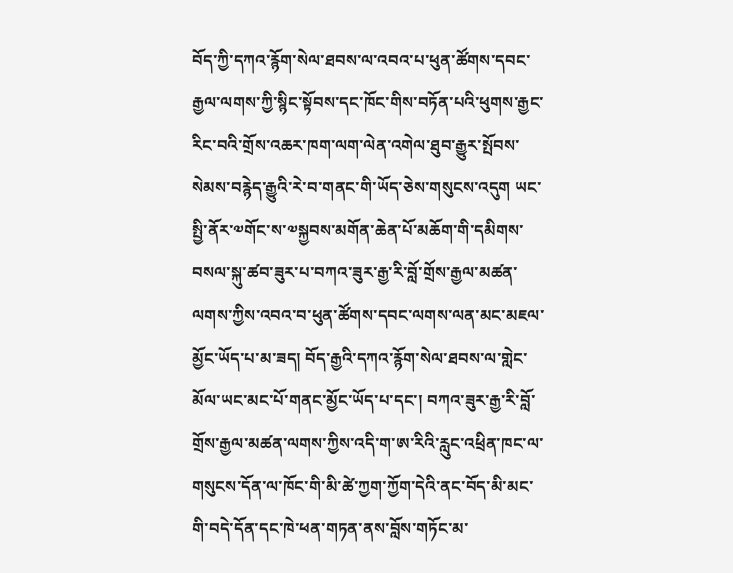བོད་ཀྱི་དཀའ་རྙོག་སེལ་ཐབས་ལ་འབའ་པ་ཕུན་ཚོགས་དབང་རྒྱལ་ལགས་ཀྱི་སྙིང་སྟོབས་དང་ཁོང་གིས་བཏོན་པའི་ཕུགས་རྒྱང་རིང་བའི་གྲོས་འཆར་ཁག་ལག་ལེན་འགེལ་ཐུབ་རྒྱུར་སྤོབས་སེམས་བརྙེད་རྒྱུའི་རེ་བ་གནང་གི་ཡོད་ཅེས་གསུངས་འདུག ཡང་སྤྱི་ནོར་༧གོང་ས་༧སྐྱབས་མགོན་ཆེན་པོ་མཆོག་གི་དམིགས་བསལ་སྐུ་ཚབ་ཟུར་པ་བཀའ་ཟུར་རྒྱ་རི་བློ་གྲོས་རྒྱལ་མཚན་ལགས་ཀྱིས་འབའ་བ་ཕུན་ཚོགས་དབང་ལགས་ལན་མང་མཇལ་མྱོང་ཡོད་པ་མ་ཟད། བོད་རྒྱའི་དཀའ་རྙོག་སེལ་ཐབས་ལ་གླེང་མོལ་ཡང་མང་པོ་གནང་མྱོང་ཡོད་པ་དང་། བཀའ་ཟུར་རྒྱ་རི་བློ་གྲོས་རྒྱལ་མཚན་ལགས་ཀྱིས་འདི་ག་ཨ་རིའི་རླུང་འཕྲིན་ཁང་ལ་གསུངས་དོན་ལ་ཁོང་གི་མི་ཚེ་ཀྱག་ཀྱོག་དེའི་ནང་བོད་མི་མང་གི་བདེ་དོན་དང་ཁེ་ཕན་གཏན་ནས་བློས་གཏོང་མ་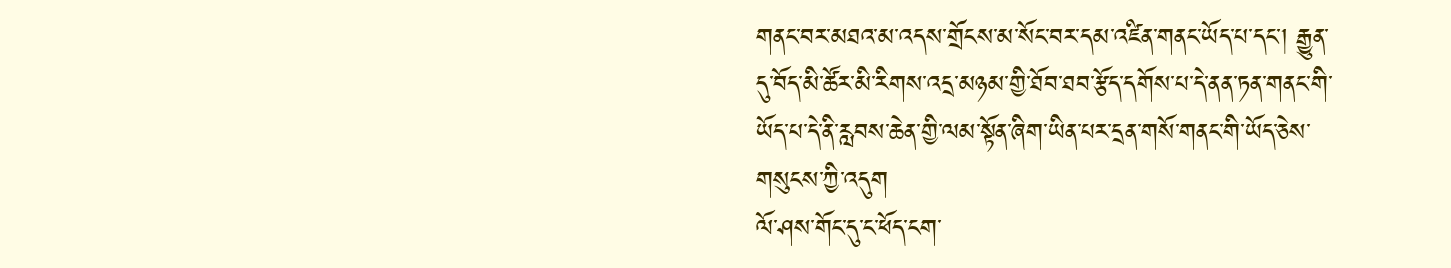གནང་བར་མཐའ་མ་འདས་གྲོངས་མ་སོང་བར་དམ་འཛིན་གནང་ཡོད་པ་དང་། རྒྱུན་དུ་བོད་མི་ཚོར་མི་རིགས་འདྲ་མཉམ་གྱི་ཐོབ་ཐབ་རྩོད་དགོས་པ་དེ་ནན་ཏན་གནང་གི་ཡོད་པ་དེ་ནི་རླབས་ཆེན་གྱི་ལམ་སྟོན་ཞིག་ཡིན་པར་དྲན་གསོ་གནང་གི་ཡོད་ཅེས་གསུངས་ཀྱི་འདུག
ལོ་ཤས་གོང་དུ་ང་ཕོད་ངག་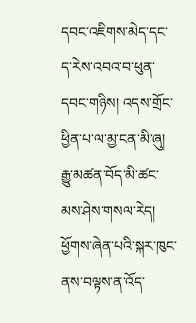དབང་འཇིགས་མེད་དང་ད་རེས་འབའ་བ་ཕུན་དབང་གཉིས། འདས་གྲོང་ཕྱིན་པ་ལ་མྱ་ངན་མི་ཞུ། རྒྱུ་མཚན་བོད་མི་ཚང་མས་ཤེས་གསལ་རེད།
ཕྱོགས་ཞེན་པའི་སྐར་ཁུང་ནས་བལྟས་ན་འོད་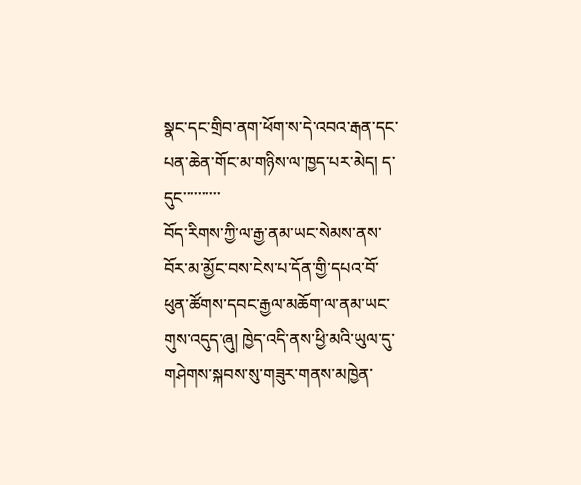སྣང་དང་གྲིབ་ནག་ཕོག་ས་དེ་འབའ་རྒན་དང་པན་ཆེན་གོང་མ་གཉིས་ལ་ཁྱད་པར་མེད། ད་དུང་་་་་་་་་་
བོད་རིགས་ཀྱི་ལ་རྒྱ་ནམ་ཡང་སེམས་ནས་བོར་མ་མྱོང་བས་ངེས་པ་དོན་གྱི་དཔའ་བོ་ཕུན་ཚོགས་དབང་རྒྱལ་མཆོག་ལ་ནམ་ཡང་གུས་འདུད་ཞུ། ཁྱེད་འདི་ནས་ཕྱི་མའི་ཡུལ་དུ་གཤེགས་སྐབས་སུ་གཟུར་གནས་མཁྱེན་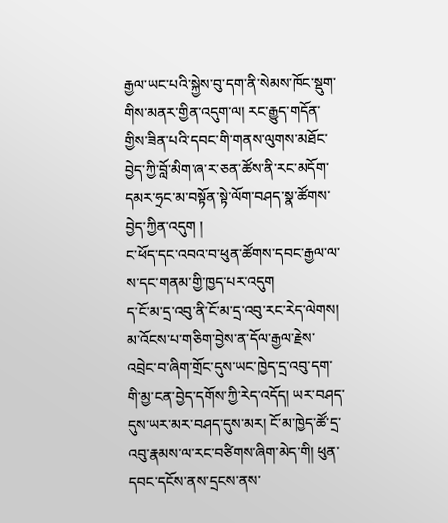རྒྱལ་ཡང་པའི་སྐྱེས་བུ་དག་ནི་སེམས་ཁོང་སྡུག་གིས་མནར་གྱིན་འདུག་ལ། རང་རྒྱུད་གདོན་གྱིས་ཟིན་པའི་དབང་གི་གནས་ལུགས་མཐོང་བྱེད་ཀྱི་བློ་མིག་ཞ་ར་ཅན་ཚོས་ནི་རང་མདོག་དམར་ཧྲང་མ་བསྟོན་སྟེ་ལོག་བཤད་སྣ་ཚོགས་བྱེད་ཀྱིན་འདུག །
ང་ཕོད་དང་འབའ་བ་ཕུན་ཚོགས་དབང་རྒྱལ་ལ་ས་དང་གནམ་གྱི་ཁྱད་པར་འདུག
ད་ངོ་མ་དྲ་འབུ་ནི་ངོ་མ་དྲ་འབུ་རང་རེད་ལེགས། མ་འོངས་པ་གཅིག་བྱེས་ན་དོལ་རྒྱལ་རྗེས་འབྲེང་བ་ཞིག་གྲོང་དུས་ཡང་ཁྱེད་དྲ་འབུ་དག་གི་མྱ་ངན་བྱེད་དགོས་ཀྱི་རེད་འདོད། ཡར་བཤད་དུས་ཡར་མར་བཤད་དུས་མར། ངོ་མ་ཁྱེད་ཚོ་དྲ་འབུ་རྣམས་ལ་རང་བཙིགས་ཞིག་མེད་གི། ཕུན་དབང་དངོས་ནས་དྲངས་ནས་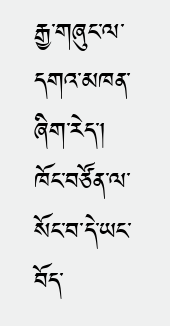རྒྱ་གཞུང་ལ་དགའ་མཁན་ཞིག་རེད་། ཁོང་བཙོན་ལ་སོང་བ་དེ་ཡང་བོད་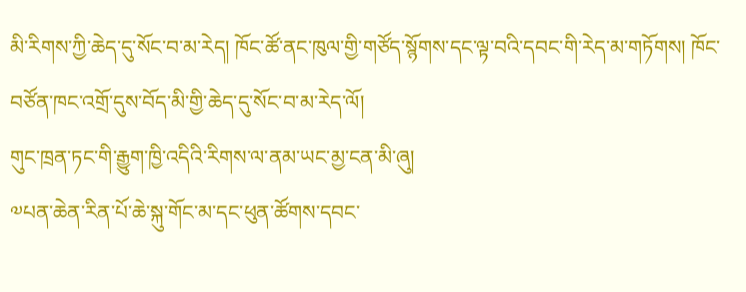མི་རིགས་ཀྱི་ཆེད་དུ་སོང་བ་མ་རེད། ཁོང་ཚོ་ནང་ཁུལ་གྱི་གཙོད་སྙོགས་དང་ལྟ་བའི་དབང་གི་རེད་མ་གཏོགས། ཁོང་བཙོན་ཁང་འགྲོ་དུས་བོད་མི་གྱི་ཆེད་དུ་སོང་བ་མ་རེད་ལོ།
གུང་ཁྲན་ཏང་གི་རྒྱུག་ཁྱི་འདིའི་རིགས་ལ་ནམ་ཡང་མྱ་ངན་མི་ཞུ།
༧པན་ཆེན་རིན་པོ་ཆེ་སྐུ་གོང་མ་དང་ཕུན་ཚོགས་དབང་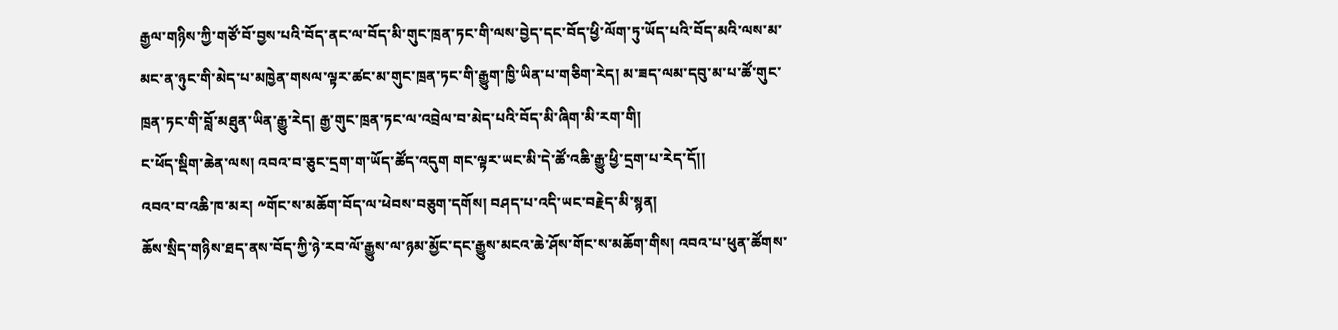རྒྱལ་གཉིས་ཀྱི་གཙོ་བོ་བྱས་པའི་བོད་ནང་ལ་བོད་མི་གུང་ཁྲན་ཏང་གི་ལས་བྱེད་དང་བོད་ཕྱི་ལོག་ཏུ་ཡོད་པའི་བོད་མའི་ལས་མ་མང་ན་ཉུང་གི་མེད་པ་མཁྱེན་གསལ་ལྟར་ཚང་མ་གུང་ཁྲན་ཏང་གི་རྒྱུག་ཁྱི་ཡིན་པ་གཅིག་རེད། མ་ཟད་ལམ་དབུ་མ་པ་ཚོ་གུང་ཁྲན་ཏང་གི་བློ་མཐུན་ཡིན་རྒྱུ་རེད། རྒྱ་གུང་ཁྲན་ཏང་ལ་འབྲེལ་བ་མེད་པའི་བོད་མི་ཞིག་མི་རག་གི།
ང་ཕོད་སྡིག་ཆེན་ལས། འབའ་བ་ཅུང་དྲག་ག་ཡོད་ཚོད་འདུག གང་ལྟར་ཡང་མི་དེ་ཚོ་འཆི་རྒྱུ་ཕྱི་དྲག་པ་རེད་དོ།།
འབའ་བ་འཆི་ཁ་མར། ༸གོང་ས་མཆོག་བོད་ལ་ཕེབས་བཅུག་དགོས། བཤད་པ་འདི་ཡང་བརྗེད་མི་སྙན།
ཆོས་སྲིད་གཉིས་ཐད་ནས་བོད་ཀྱི་ཉེ་རབ་ལོ་རྒྱུས་ལ་ཉམ་མྱོང་དང་རྒྱུས་མངའ་ཆེ་ཤོས་གོང་ས་མཆོག་གིས། འབའ་པ་ཕུན་ཚོགས་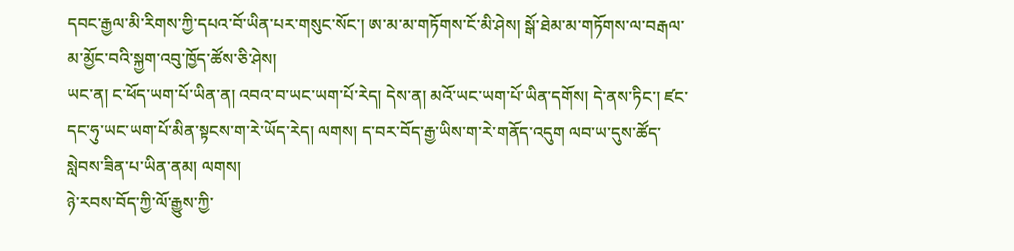དབང་རྒྱལ་མི་རིགས་ཀྱི་དཔའ་བོ་ཡིན་པར་གསུང་སོང་། ཨ་མ་མ་གཏོགས་ངོ་མི་ཤེས། སྒོ་ཐེམ་མ་གཏོགས་ལ་བརྒལ་མ་མྱོང་བའི་སྐྱག་འབུ་ཁྱོད་ཚོས་ཅི་ཤེས།
ཡང་ན། ང་ཕོད་ཡག་པོ་ཡིན་ན། འབའ་བ་ཡང་ཡག་པོ་རེད། དེས་ན། མའོ་ཡང་ཡག་པོ་ཡིན་དགོས། དེ་ནས་ཏིང་། ཛང་དང་ཧུ་ཡང་ཡག་པོ་མིན་སྟངས་ག་རེ་ཡོད་རེད། ལགས། ད་བར་བོད་རྒྱ་ཡིས་ག་རེ་གནོད་འདུག ལབ་ཡ་དུས་ཚོད་སླེབས་ཟིན་པ་ཡིན་ནམ། ལགས།
ཉེ་རབས་བོད་ཀྱི་ལོ་རྒྱུས་ཀྱི་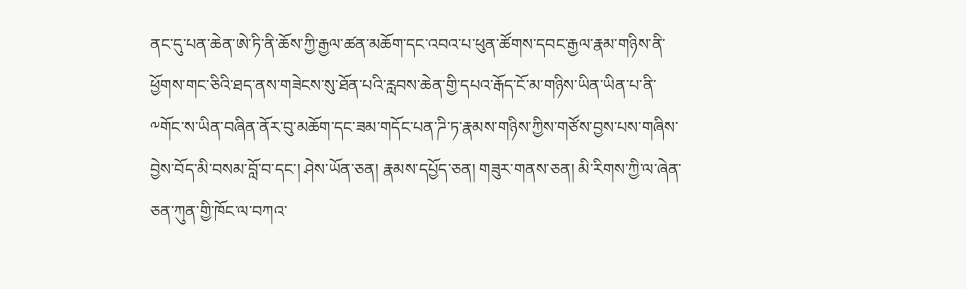ནང་དུ་པན་ཆེན་ཨེ་ཏི་ནི་ཆོས་ཀྱི་རྒྱལ་ཚན་མཆོག་དང་འབའ་པ་ཕུན་ཚོགས་དབང་རྒྱལ་རྣམ་གཉིས་ནི་ཕྱོགས་གང་ཅིའི་ཐད་ནས་གཟེངས་སུ་ཐོན་པའི་རླབས་ཆེན་གྱི་དཔའ་རྒོད་ངོ་མ་གཉིས་ཡིན་ཡིན་པ་ནི་༸གོང་ས་ཡིན་བཞིན་ནོར་བུ་མཆོག་དང་ཟམ་གདོང་པན་ཌི་ཏ་རྣམས་གཉིས་ཀྱིས་གཙོས་བྱས་པས་གཞིས་བྱེས་བོད་མི་བསམ་བློ་བ་དང་། ཤེས་ཡོན་ཅན། རྣམས་དཔྱོད་ཅན། གཟུར་གནས་ཅན། མི་རིགས་ཀྱི་ལ་ཞེན་ཅན་ཀུན་གྱི་ཁོང་ལ་བཀའ་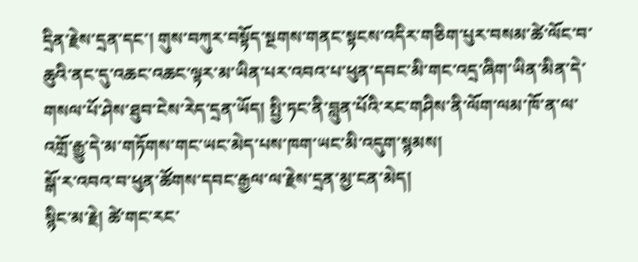དྲིན་རྗེས་དྲན་དང་། གུས་བཀུར་བསྟོད་སྔགས་གནང་སྟངས་འདིར་གཅིག་པུར་བསམ་ཚེ་ལོང་བ་ཆུའི་ནང་དུ་འཆང་འཆང་ལྟར་མ་ཡིན་པར་འབའ་པ་ཕུན་དབང་མི་གང་འདྲ་ཞིག་ཡིན་མིན་དེ་གསལ་པོ་ཤེས་ཐུབ་ངེས་རེད་དྲན་ཡོད། སྤྱི་ཏང་ནི་བླུན་པོའི་རང་གཤིས་ནི་ལོག་ལམ་ཁོ་ན་ལ་འགྲོ་རྒྱུ་དེ་མ་གཏོགས་གང་ཡང་མེད་པས་ཁག་ཡང་མི་འདུག་སྙམས།
སྒོ་ར་འབའ་བ་ཕུན་ཚོགས་དབང་རྒྱལ་ལ་རྗེས་དྲན་མྱ་ངན་མེད།
སྙིང་མ་རྗེ། ཚེ་གང་རང་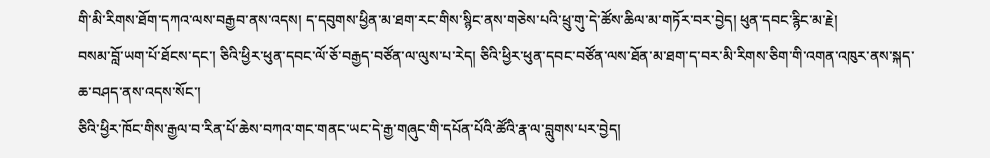གི་མི་རིགས་ཐོག་དཀའ་ལས་བརྒྱབ་ནས་འདས། ད་དབུགས་ཕྱིན་མ་ཐག་རང་གིས་སྙིང་ནས་གཅེས་པའི་ཕྲུ་གུ་དེ་ཚོས་ཆིལ་མ་གཏོར་བར་བྱེད། ཕུན་དབང་རྙིང་མ་རྗེ།
བསམ་བློ་ཡག་པོ་ཐོངས་དང་། ཅིའི་ཕྱིར་ཕུན་དབང་ལོ་ཅོ་བརྒྱད་བཙོན་ལ་ལུས་པ་རེད། ཅིའི་ཕྱིར་ཕུན་དབང་བཙོན་ལས་ཐོན་མ་ཐག་ད་བར་མི་རིགས་ཅིག་གི་འགན་འཁུར་ནས་སྐད་ཆ་བཤད་ནས་འདས་སོང་།
ཅིའི་ཕྱིར་ཁོང་གིས་རྒྱལ་བ་རིན་པོ་ཆེས་བཀའ་གང་གནང་ཡང་དེ་རྒྱ་གཞུང་གི་དཔོན་པོའི་ཚོའི་རྣ་ལ་བླུགས་པར་བྱེད།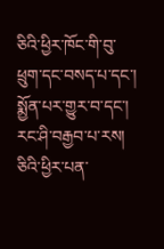ཅིའི་ཕྱིར་ཁོང་གི་བུ་ཕྲུག་དང་བསད་པ་དང་། སྨྱོན་པར་གྱུར་བ་དང་། རང་ཤི་བརྒྱབ་པ་རས། ཅིའི་ཕྱིར་པན་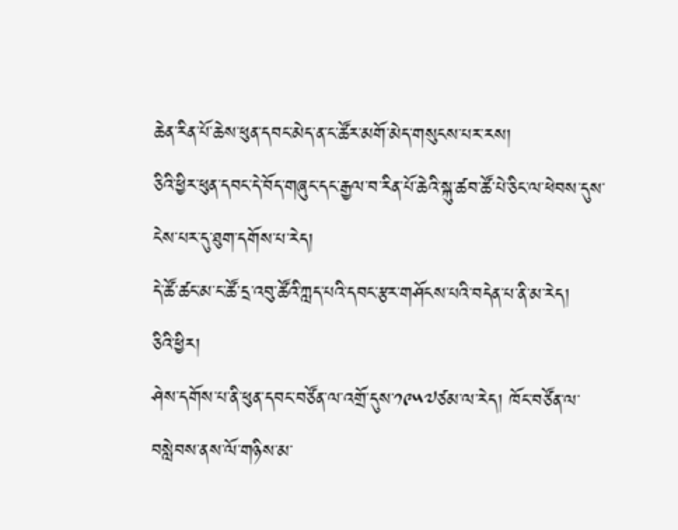ཆེན་རིན་པོ་ཆེས་ཕུན་དབང་མེད་ན་ང་ཚོར་མགོ་མེད་གསུངས་པར་རས།
ཅིའི་ཕྱིར་ཕུན་དབང་དེ་བོད་གཞུང་དང་རྒྱལ་བ་རིན་པོ་ཆེའི་སྐུ་ཚབ་ཚོ་པེ་ཅིང་ལ་ཕེབས་དུས་ངེས་པར་དུ་ཐུག་དགོས་པ་རེད།
དེ་ཚོ་ཚང་མ་ང་ཚོ་དྲ་འབུ་ཚོའི་ཀླད་པའི་དབང་རྩར་གཤོངས་པའི་བདེན་པ་ནི་མ་རེད།
ཅིའི་ཕྱིར།
ཤེས་དགོས་པ་ནི་ཕུན་དབང་བཙོན་ལ་འགྲོ་དུས་༡༩༥༧ཙམ་ལ་རེད། ཁོང་བཙོན་ལ་བསླེབས་ནས་ལོ་གཉིས་མ་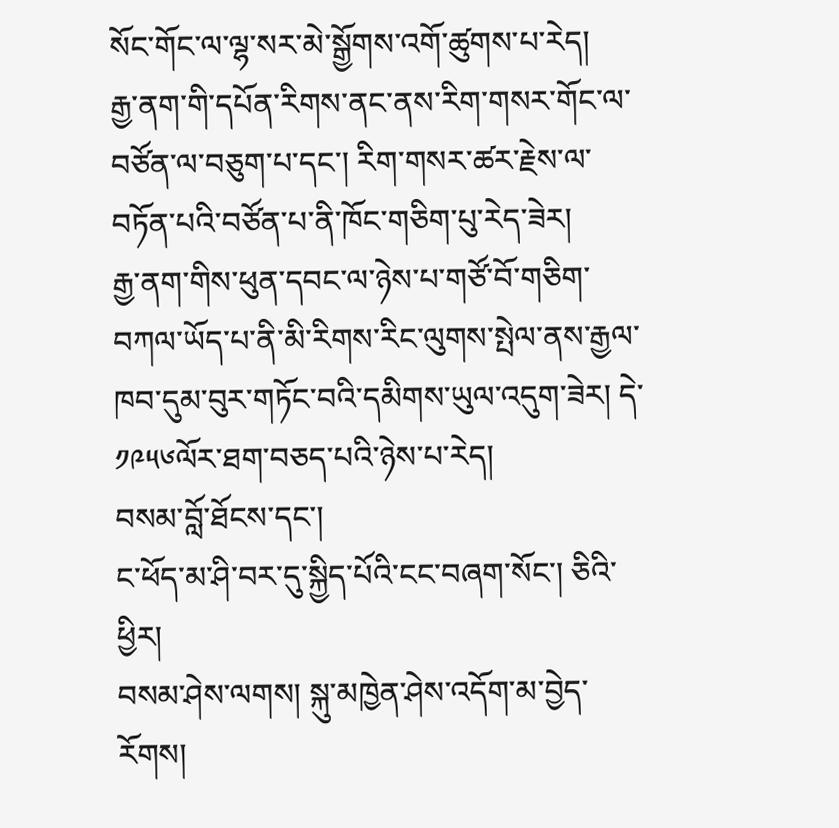སོང་གོང་ལ་ལྷ་སར་མེ་སྒྱོགས་འགོ་ཚུགས་པ་རེད།
རྒྱ་ནག་གི་དཔོན་རིགས་ནང་ནས་རིག་གསར་གོང་ལ་བཙོན་ལ་བཅུག་པ་དང་། རིག་གསར་ཚར་རྗེས་ལ་བཏོན་པའི་བཙོན་པ་ནི་ཁོང་གཅིག་པུ་རེད་ཟེར།
རྒྱ་ནག་གིས་ཕུན་དབང་ལ་ཉེས་པ་གཙོ་བོ་གཅིག་བཀལ་ཡོད་པ་ནི་མི་རིགས་རིང་ལུགས་སྤེལ་ནས་རྒྱལ་ཁབ་དུམ་བུར་གཏོང་བའི་དམིགས་ཡུལ་འདུག་ཟེར། དེ་༡༩༥༦ལོར་ཐག་བཅད་པའི་ཉེས་པ་རེད།
བསམ་བློ་ཐོངས་དང་།
ང་ཕོད་མ་ཤི་བར་དུ་སྐྱིད་པོའི་ངང་བཞག་སོང་། ཅིའི་ཕྱིར།
བསམ་ཤེས་ལགས། སྐུ་མཁྱེན་ཤེས་འདོག་མ་བྱེད་རོགས།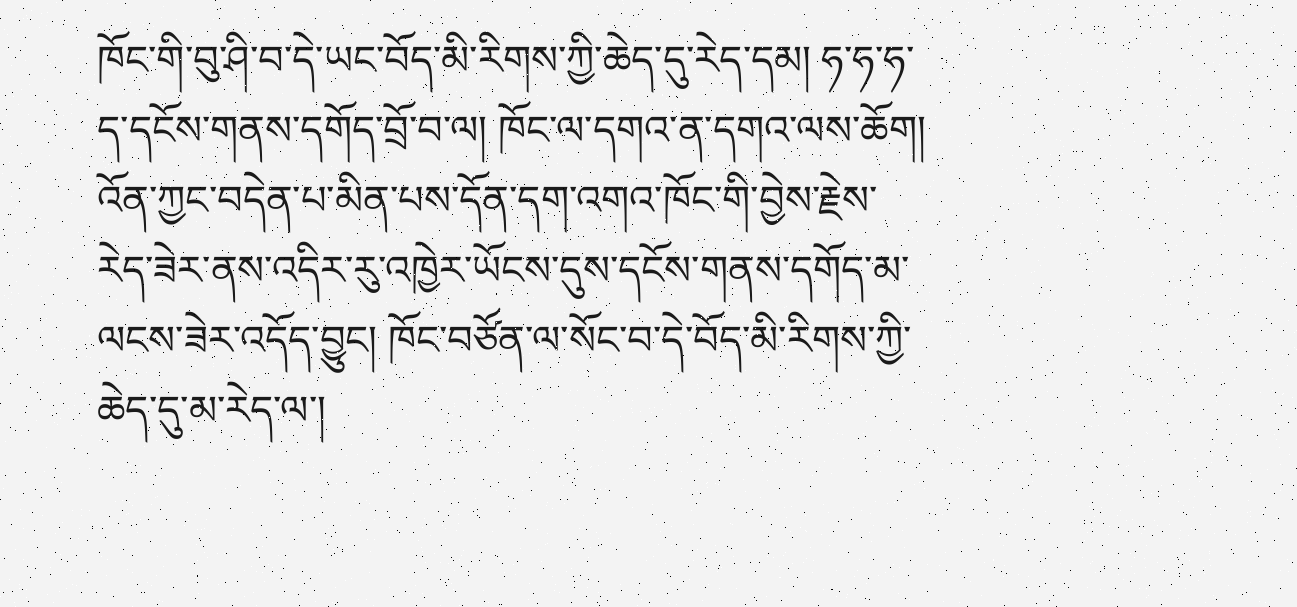ཁོང་གི་བུ་ཤི་བ་དེ་ཡང་བོད་མི་རིགས་ཀྱི་ཆེད་དུ་རེད་དམ། ཧ་ཧ་ཧ་ད་དངོས་གནས་དགོད་བྲོ་བ་ལ། ཁོང་ལ་དགའ་ན་དགའ་ལས་ཆོག། འོན་ཀྱང་བདེན་པ་མིན་པས་དོན་དག་འགའ་ཁོང་གི་བྱེས་རྗེས་རེད་ཟེར་ནས་འདིར་རུ་འཁྱེར་ཡོངས་དུས་དངོས་གནས་དགོད་མ་ལངས་ཟེར་འདོད་བྱུང། ཁོང་བཙོན་ལ་སོང་བ་དེ་བོད་མི་རིགས་ཀྱི་ཆེད་དུ་མ་རེད་ལ་།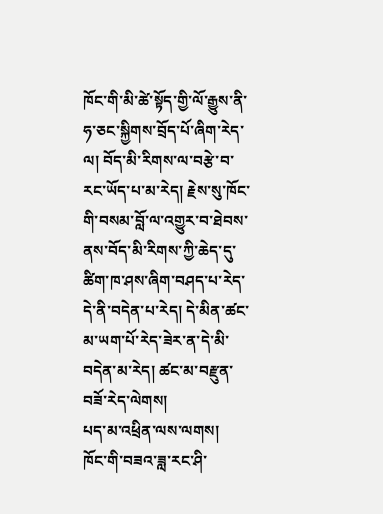ཁོང་གི་མི་ཚེ་སྟོད་གྱི་ལོ་རྒྱུས་ནི་ཧ་ཅང་སྐྱིགས་བྲོད་པོ་ཞིག་རེད་ལ། བོད་མི་རིགས་ལ་བརྩེ་བ་རང་ཡོད་པ་མ་རེད། རྗེས་སུ་ཁོང་གི་བསམ་བློ་ལ་འགྱུར་བ་ཐེབས་ནས་བོད་མི་རིགས་ཀྱི་ཆེད་དུ་ཚིག་ཁ་ཤས་ཞིག་བཤད་པ་རེད་དེ་ནི་བདེན་པ་རེད། དེ་མིན་ཚང་མ་ཡག་པོ་རེད་ཟེར་ན་དེ་མི་བདེན་མ་རེད། ཚང་མ་བརྫུན་བཟོ་རེད་ལེགས།
པད་མ་འཕྲིན་ལས་ལགས།
ཁོང་གི་བཟའ་ཟླ་རང་ཤི་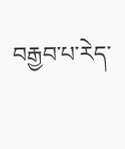བརྒྱབ་པ་རེད་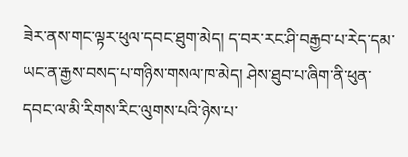ཟེར་ནས་གང་ལྟར་ཕུལ་དབང་ཐུག་མེད། ད་བར་རང་ཤི་བརྒྱབ་པ་རེད་དམ་ཡང་ན་རྒྱས་བསད་པ་གཉིས་གསལ་ཁ་མེད། ཤེས་ཐུབ་པ་ཞིག་ནི་ཕུན་དབང་ལ་མི་རིགས་རིང་ལུགས་པའི་ཉེས་པ་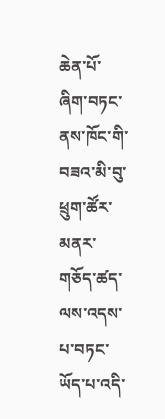ཆེན་པོ་ཞིག་བཏང་ནས་ཁོང་གི་བཟའ་མི་བུ་ཕྲུག་ཚོར་མནར་གཅོད་ཚད་ལས་འདས་པ་བཏང་ཡོད་པ་འདི་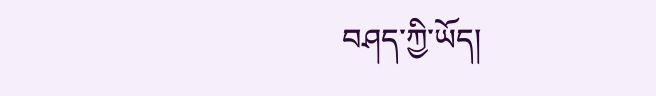བཤད་ཀྱི་ཡོད།